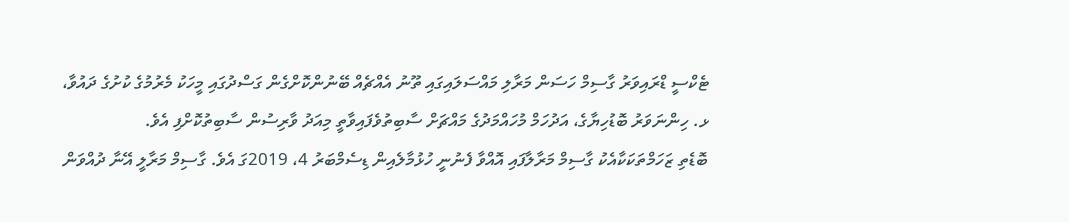ޓެކްސީ ޑްރައިވަރު ގާސިމް ހަސަން މަރާލި މައްސަލައިގައި ތޫނު އެއްޗެއް ބޭނުންކޮށްގެން ގަސްދުގައި މީހަކު މެރުމުގެ ކުށުގެ ދައުވާ، ޅ. ހިންނަވަރު ބޮޑުހިޔާގެ، އަދުހަމް މުހައްމަދުގެ މައްޗަށް ސާބިތުވެފައިވާތީ މިއަދު ވާރިސުން ސާބިތުކޮށްފި އެވެ.
ބޮޑެތި ޒަހަމްތަކަކާއެކު ގާސިމް މަރާލާފައި އޮއްވާ ފެނުނީ ހުޅުމާލެއިން ޑިސެމްބަރު 4، 2019ގަ އެވެ. ގާސިމް މަރާލީ އޭނާ ދުއްވަން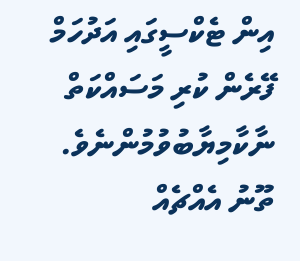އިން ޓެކްސީގައި އަދުހަމް ފޭރެން ކުރި މަސައްކަތް ނާކާމިޔާބުވުމުންނެވެ.
ތޫނު އެއްޗެއް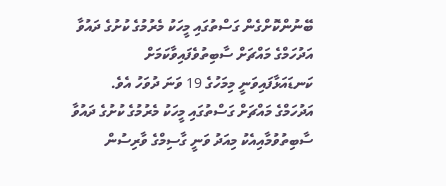ބޭނުންކޮށްގެން ގަސްތުގައި މީހަކު މެރުމުގެ ކުށުގެ ދައުވާ އަދުހަމްގެ މައްޗަށް ސާބިތުވެފައިވާކަމަށް ކަނޑައަޅާފައިވަނީ މިމަހުގެ 19 ވަނަ ދުވަހު އެވެ.
އަދުހަމްގެ މައްޗަށް ގަސްތުގައި މީހަކު މެރުމުގެ ކުށުގެ ދައުވާ ސާބިތުވުމާއިއެކު މިއަދު ވަނީ ގާސިމްގެ ވާރިސުން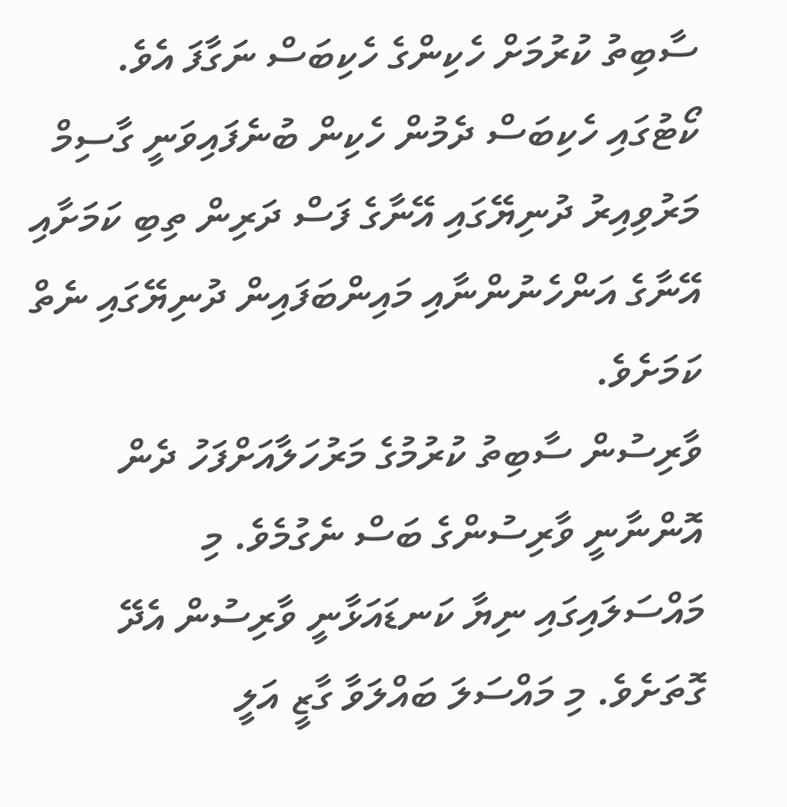ސާބިތު ކުރުމަށް ހެކިންގެ ހެކިބަސް ނަގާފަ އެވެ.
ކޯޓުގައި ހެކިބަސް ދެމުން ހެކިން ބުނެފައިވަނީ ގާސިމް މަރުވިއިރު ދުނިޔޭގައި އޭނާގެ ފަސް ދަރިން ތިބި ކަމަށާއި އޭނާގެ އަންހެނުންނާއި މައިންބަފައިން ދުނިޔޭގައި ނެތް ކަމަށެވެ.
ވާރިސުން ސާބިތު ކުރުމުގެ މަރުހަލާއަށްފަހު ދެން އޮންނާނީ ވާރިސުންގެ ބަސް ނެގުމެވެ. މި މައްސަލައިގައި ނިޔާ ކަނޑައަޅާނީ ވާރިސުން އެދޭ ގޮތަށެވެ. މި މައްސަލަ ބައްލަވާ ގާޒީ އަލީ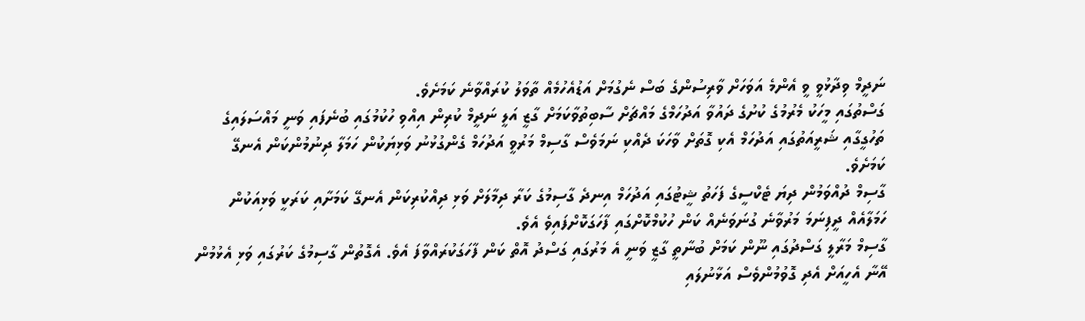ނަދީމް ވިދާޅުވީ ވީ އެންމެ އަވަހަށް ވާރިސުންގެ ބަސް ނެގުމަށް އަޑުއެހުމެއް ތާވަލު ކުރައްވާނެ ކަމަށެވެ.
ގަސްތުގައި މީހަކު މެރުމުގެ ކުށުގެ ދައުވާ އަދުހަމްގެ މައްޗަށް ސާބިތުވާކަމަށް ގާޒީ އަލީ ނަދީމް ކުރިން އިއްވި ހުކުމުގައި ބުނެފައި ވަނީ މައްސަލައިގެ ތަހުގީގާއި ޝަރީއަތުގައި އަދުހަމް އެކި ގޮތަށް ވާހަކަ ދެއްކި ނަމަވެސް ގާސިމް މަރުވީ އަދުހަމް ގެންގުޅުނު ވަޅިޔަކުން ހަމަލާ ދިނުމުންކަން އެނގޭ ކަމަށެވެ.
ގާސިމް ދުއްވަމުން ދިޔަ ޓެކްސީގެ ފަހަތު ޝީޓުގައި އަދުހަމް އިނދެ ގާސިމުގެ ކަރާ ދިމާލަށް ވަޅި ދިއްކުރިކަން އެނގޭ ކަމަށާއި ކަރަކީ ވަޅިއަކުން ހަމަލާއެއް ދީފިނަމަ މަރުވާނެ ގުނަވަނެއް ކަން ހުކުމްކޮށްގައި ފާހަގަކޮށްފައިވެ އެވެ.
ގާސިމް މަރާލީ ގަސްދުގައި ނޫން ކަމަށް ބުނާތީ ގާޒީ ވަނީ އެ މަރުގައި ގަސްދު އޮތް ކަން ފާހަގަކުރައްވާފަ އެވެ. އެގޮތުން ގާސިމުގެ ކަރުގައި ވަޅި އެޅުމުން އޭނާ އެހީއަށް އެދި ގޮވުމުންވެސް އަޅާނުލައި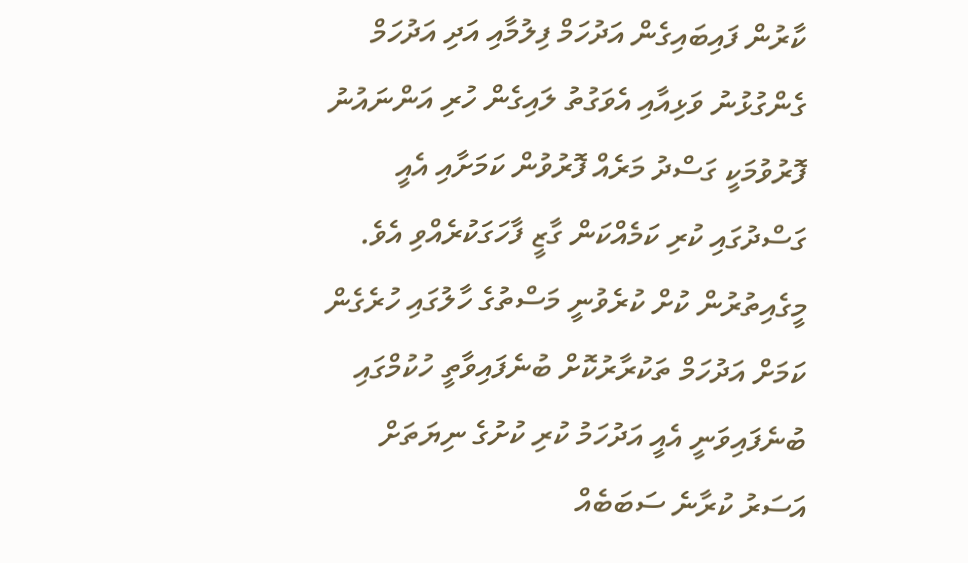ކާރުން ފައިބައިގެން އަދުހަމް ފިލުމާއި އަދި އަދުހަމް ގެންގުޅުނު ވަޅިއާއި އެވަގުތު ލައިގެން ހުރި އަންނައުނު ފޮރުވުމަކީ ގަސްދު މަރެއް ފޮރުވުން ކަމަށާއި އެއީ ގަސްދުގައި ކުރި ކަމެއްކަން ގާޒީ ފާހަގަކުރެއްވި އެވެ.
މީގެއިތުރުން ކުށް ކުރެވުނީ މަސްތުގެ ހާލުގައި ހުރެގެން ކަމަށް އަދުހަމް ތަކުރާރުކޮށް ބުނެފައިވާތީ ހުކުމްގައި ބުނެފައިވަނީ އެއީ އަދުހަމު ކުރި ކުށުގެ ނިޔަތަށް އަސަރު ކުރާނެ ސަބަބެއް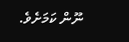ނޫން ކަމަށެވެ.